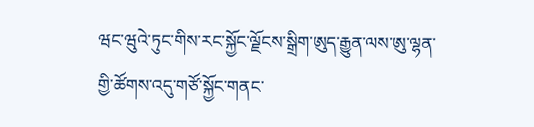ཝང་ཝུའེ་ཏུང་གིས་རང་སྐྱོང་ལྗོངས་སྒྲིག་ཨུད་རྒྱུན་ལས་ཨུ་ལྷན་གྱི་ཚོགས་འདུ་གཙོ་སྐྱོང་གནང་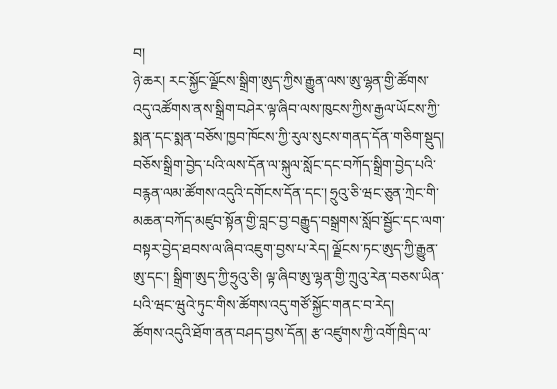བ།
ཉེ་ཆར། རང་སྐྱོང་ལྗོངས་སྒྲིག་ཨུད་ཀྱིས་རྒྱུན་ལས་ཨུ་ལྷན་གྱི་ཚོགས་འདུ་འཚོགས་ནས་སྒྲིག་བཤེར་ལྟ་ཞིབ་ལས་ཁུངས་ཀྱིས་རྒྱལ་ཡོངས་ཀྱི་སྨན་དང་སྨན་བཅོས་ཁྱབ་ཁོངས་ཀྱི་རུལ་སུངས་གནད་དོན་གཅིག་སྡུད། བཅོས་སྒྲིག་བྱེད་པའི་ལས་དོན་ལ་སྐུལ་སློང་དང་བཀོད་སྒྲིག་བྱེད་པའི་བརྙན་ལམ་ཚོགས་འདུའི་དགོངས་དོན་དང་། ཧྲུའུ་ཅི་ཝང་ཅུན་ཀྲེང་གི་མཆན་བཀོད་མཛུབ་སྟོན་གྱི་བླང་བྱ་བརྒྱུད་བསྒྲགས་སློབ་སྦྱོང་དང་ལག་བསྟར་བྱེད་ཐབས་ལ་ཞིབ་འཇུག་བྱས་པ་རེད། ལྗོངས་ཏང་ཨུད་ཀྱི་རྒྱུན་ཨུ་དང་། སྒྲིག་ཨུད་ཀྱི་ཧྲུའུ་ཅི། ལྟ་ཞིབ་ཨུ་ལྷན་གྱི་ཀྲུའུ་རེན་བཅས་ཡིན་པའི་ཝང་ཝུའེ་ཏུང་གིས་ཚོགས་འདུ་གཙོ་སྐྱོང་གནང་བ་རེད།
ཚོགས་འདུའི་ཐོག་ནན་བཤད་བྱས་དོན། རྩ་འཛུགས་ཀྱི་འགོ་ཁྲིད་ལ་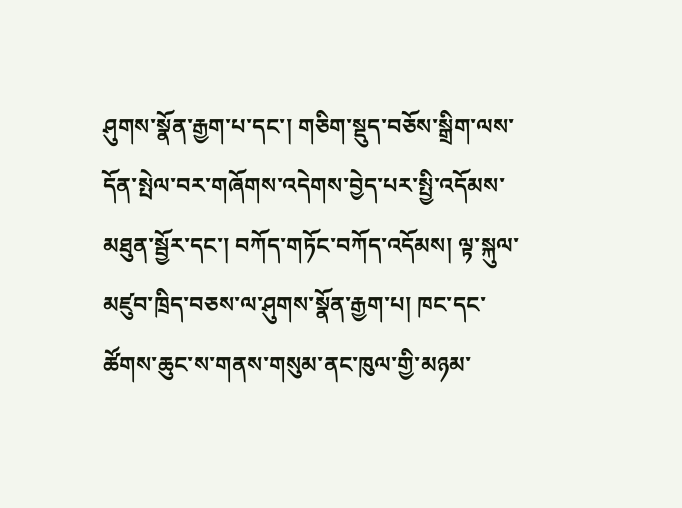ཤུགས་སྣོན་རྒྱག་པ་དང་། གཅིག་སྡུད་བཅོས་སྒྲིག་ལས་དོན་སྤེལ་བར་གཞོགས་འདེགས་བྱེད་པར་སྤྱི་འདོམས་མཐུན་སྦྱོར་དང་། བཀོད་གཏོང་བཀོད་འདོམས། ལྟ་སྐུལ་མཛུབ་ཁྲིད་བཅས་ལ་ཤུགས་སྣོན་རྒྱག་པ། ཁང་དང་ཚོགས་ཆུང་ས་གནས་གསུམ་ནང་ཁུལ་གྱི་མཉམ་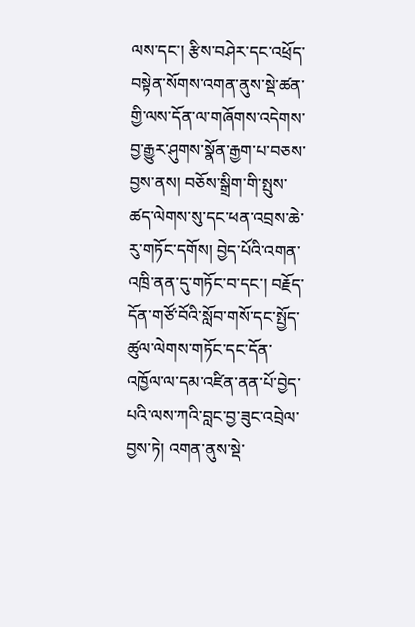ལས་དང་། རྩིས་བཤེར་དང་འཕྲོད་བསྟེན་སོགས་འགན་ནུས་སྡེ་ཚན་གྱི་ལས་དོན་ལ་གཞོགས་འདེགས་བྱ་རྒྱུར་ཤུགས་སྣོན་རྒྱག་པ་བཅས་བྱས་ནས། བཅོས་སྒྲིག་གི་སྤུས་ཚད་ལེགས་སུ་དང་ཕན་འབྲས་ཆེ་རུ་གཏོང་དགོས། བྱེད་པོའི་འགན་འཁྲི་ནན་དུ་གཏོང་བ་དང་། བརྗོད་དོན་གཙོ་བོའི་སློབ་གསོ་དང་སྤྱོད་ཚུལ་ལེགས་གཏོང་དང་དོན་འཁྱོལ་ལ་དམ་འཛིན་ནན་པོ་བྱེད་པའི་ལས་ཀའི་བླང་བྱ་ཟུང་འབྲེལ་བྱས་ཏེ། འགན་ནུས་སྡེ་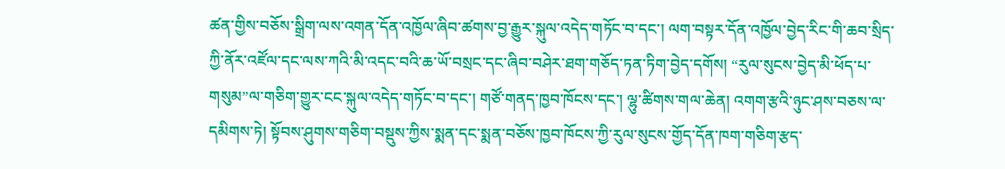ཚན་གྱིས་བཅོས་སྒྲིག་ལས་འགན་དོན་འཁྱོལ་ཞིབ་ཚགས་བྱ་རྒྱུར་སྐུལ་འདེད་གཏོང་བ་དང་། ལག་བསྟར་དོན་འཁྱོལ་བྱེད་རིང་གི་ཆབ་སྲིད་ཀྱི་ནོར་འཛོལ་དང་ལས་ཀའི་མི་འདང་བའི་ཆ་ཡོ་བསྲང་དང་ཞིབ་བཤེར་ཐག་གཅོད་ཏན་ཏིག་བྱེད་དགོས། “རུལ་སུངས་བྱེད་མི་ཕོད་པ་གསུམ”ལ་གཅིག་གྱུར་ངང་སྐུལ་འདེད་གཏོང་བ་དང་། གཙོ་གནད་ཁྱབ་ཁོངས་དང་། ལྷུ་ཚིགས་གལ་ཆེན། འགག་རྩའི་ཉུང་ཤས་བཅས་ལ་དམིགས་ཏེ། སྟོབས་ཤུགས་གཅིག་བསྡུས་ཀྱིས་སྨན་དང་སྨན་བཅོས་ཁྱབ་ཁོངས་ཀྱི་རུལ་སུངས་གྱོད་དོན་ཁག་གཅིག་རྩད་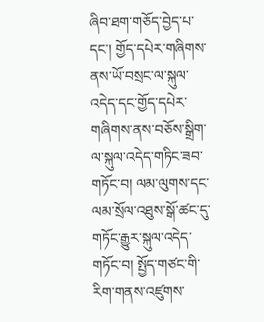ཞིབ་ཐག་གཅོད་བྱེད་པ་དང་། གྱོད་དཔེར་གཞིགས་ནས་ཡོ་བསྲང་ལ་སྐུལ་འདེད་དང་གྱོད་དཔེར་གཞིགས་ནས་བཅོས་སྒྲིག་ལ་སྐུལ་འདེད་གཏིང་ཟབ་གཏོང་བ། ལམ་ལུགས་དང་ལམ་སྲོལ་འཐུས་སྒོ་ཚང་དུ་གཏོང་རྒྱུར་སྐུལ་འདེད་གཏོང་བ། སྤྱོད་གཙང་གི་རིག་གནས་འཛུགས་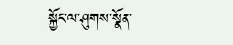སྐྱོང་ལ་ཤུགས་སྣོན་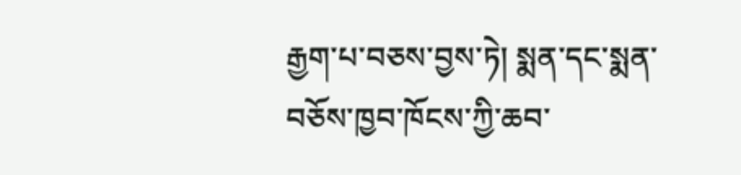རྒྱག་པ་བཅས་བྱས་ཏེ། སྨན་དང་སྨན་བཅོས་ཁྱབ་ཁོངས་ཀྱི་ཆབ་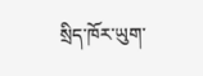སྲིད་ཁོར་ཡུག་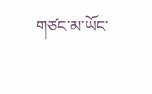གཙང་མ་ཡོང་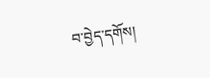བ་བྱེད་དགོས།